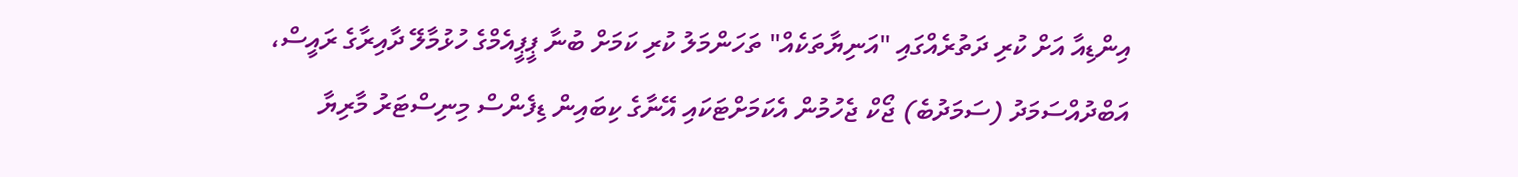އިންޑިއާ އަށް ކުރި ދަތުރެއްގައި "އަނިޔާތަކެއް" ތަހަންމަލު ކުރި ކަމަށް ބުނާ ޕީޕީއެމްގެ ހުޅުމާލޭ ދާއިރާގެ ރައީސް، އަބްދުއްސަމަދު (ސަމަދުބެ) ޖޯކް ޖެހުމުން އެކަމަށްޓަކައި އޭނާގެ ކިބައިން ޑިފެންސް މިނިސްޓަރު މާރިޔާ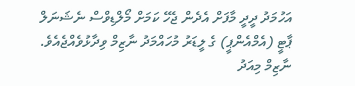އަހުމަދު ދީދީ މާފަށް އެދެން ޖެހޭ ކަމަށް މޯލްޑިވްސް ނެޝަނަލް ޕާޓީ (އެމްއެންޕީ) ގެ ލީޑަރު މުހައްމަދު ނާޒިމް ވިދާޅުވެއްޖެއެވެ.
ނާޒިމް މިއަދު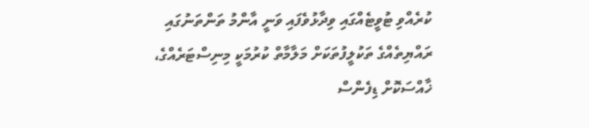ކުރެއްވި ޓުވީޓެއްގައި ވިދާޅުވެފައި ވަނީ އާންމު ތަންތަނުގައި ރައްޔިތެއްގެ ތަކުލީފުތަކަށް މަލާމާތް ކުރުމަކީ މިނިސްޓަރެއްގެ، ޚާއްސަކޮށް ޑިފެންސް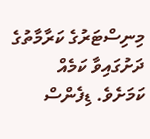މިނިސްޓަރުގެ ކަރާމާތުގެ ދަށުގައިވާ ކަމެއް ކަމަށެވެ. ޑިފެންސް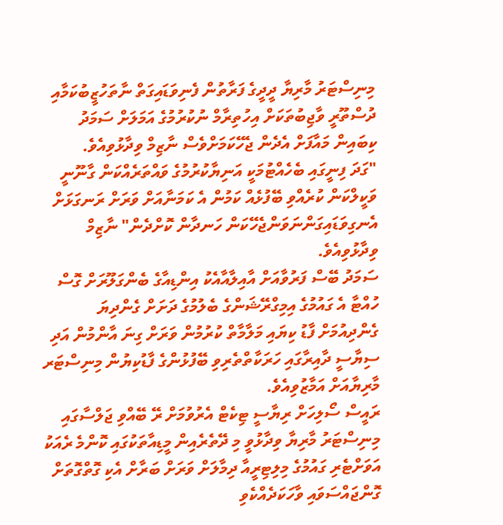މިނިސްޓަރު މާރިޔާ ދީދީގެ ފަރާތުން ފެނިވަޑައިގަތް ނާތަހުޒީބުކަމާއި ދުސްތޫރީ ވާޖިބުތަކަށް އިހުތިރާމް ނުކުރުމުގެ އަމަލަށް ސަމަދު ކިބައިން މައާފަށް އެދެން ޖެހޭކަމަށްވެސް ނާޒިމް ވިދާޅުވިއެވެ.
"ގަދަ ފިނީގައި ބެހެއްޓުމަކީ އަނިޔާކުރުމުގެ ވައްތަރެއްކަން ގާނޫނީ ވަކީލްކަން ކުރެއްވި ބޭފުޅެއް ކަމުން އެ ކަމަނާއަށް ވަރަށް ރަނގަޅަށް އެނގިވަޑައިގަންނަވަންޖެހޭކަން ހަނދާން ކޮށްދެން" ނާޒިމް ވިދާޅުވިއެވެ.
ސަމަދު ބޭސް ފަރުވާއަށް އާއިލާއާއެކު އިންޑިއާގެ ބެންގަލޫރަށް ގޮސް ހުއްޓާ އެ ގައުމުގެ އިމިގްރޭޝަންގެ ބެލުމުގެ ދަށަށް ގެންދިޔަ ގެންދިއުމަށް ފާޑު ކިޔައި މަލާމާތް ކުރުމުން ވަރަށް ގިނަ އާންމުން އަދި ސިޔާސީ ދާއިރާގައި ހަރަކާތްތެރިވި ބޭފުޅުންގެ ފާޑުކިޔުން މިނިސްޓަރ މާރިޔާއަށް އަމާޒުވިއެވެ.
ރައީސް ސޯލިހަށް ރިޔާސީ ޓިކެޓް އެރުވުމަށް ރޭ ބޭއްވި ޖަލްސާގައި މިނިސްޓަރު މާރިޔާ ވިދާޅުވީ މި ދޭތެރެއިން މީޑިއާތަކުގައި ކޮންމެ ރެއަކު އަވަށްޓެރި ގައުމުގެ މިލިޓިރީއާ ދިމާލަށް ވަރަށް ބަރާށް އެކި ގޮތްގޮތަށް ގޮންޖައްސަވައި ވާހަކަދެއްކެވި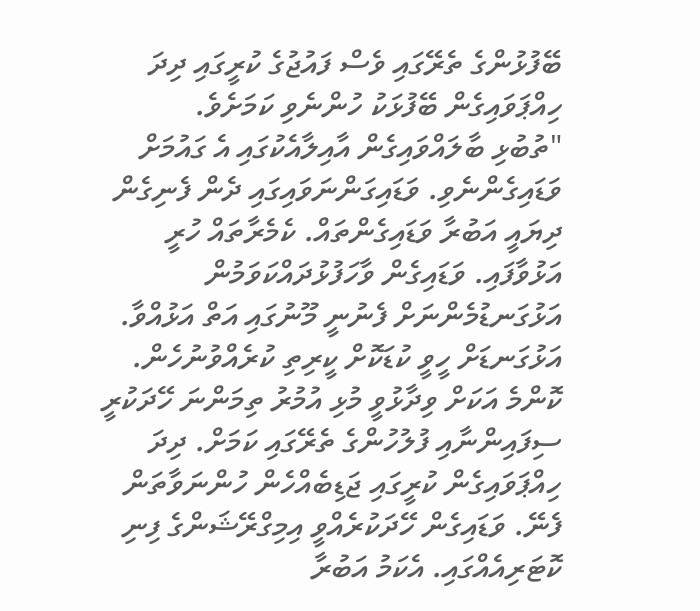ބޭފުޅުންގެ ތެރޭގައި ވެސް ފައުޖުގެ ކުރީގައި ދިދަ ހިއްޕަވައިގެން ބޭފުޅަކު ހުންނެވި ކަމަށެވެ.
"ތުބުޅި ބާލައްވައިގެން އާއިލާއެކުގައި އެ ގައުމަށް ވަޑައިގެންނެވި. ވަޑައިގަންނަވައިގައި ދެން ފެނިގެން ދިޔައީ އަބުރާ ވަޑައިގެންތައް. ކެމެރާތައް ހުރީ އަޅުވާފައި. ވަޑައިގެން ވާހަފުޅުދައްކަވަމުން އަޅުގަނޑުމެންނަށް ފެނުނީ މޫނުގައި އަތް އަޅުއްވާ. އަޅުގަނޑަށް ހީވީ ކުޑަކޮށް ކީރިތި ކުރެއްވުނުހެން. ކޮންމެ އަކަށް ވިދާޅުވީ މުޅި އުމުރު ތިމަންނަ ހޭދަކުރީ ސިފައިންނާއި ފުލުހުންގެ ތެރޭގައި ކަމަށް. ދިދަ ހިއްޕަވައިގެން ކުރީގައި ޖަޑިބެއްހެން ހުންނަވާތަން ފެނޭ. ވަޑައިގެން ހޭދަކުރެއްވީ އިމިގްރޭޝަންގެ ފިނި ކޮޓަރިއެއްގައި. އެކަމު އަބުރާ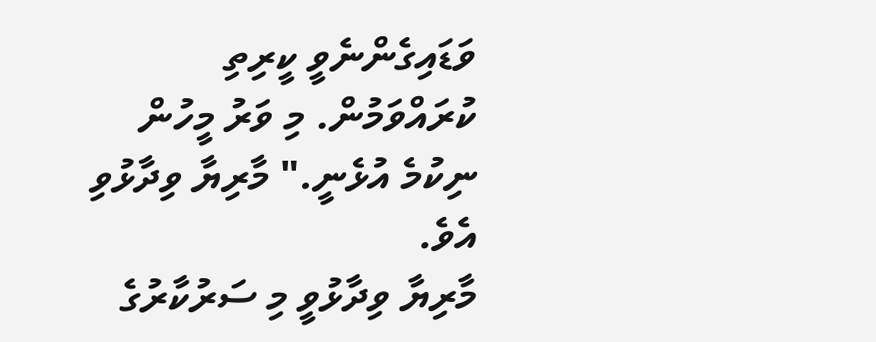ވަޑައިގެންނެވީ ކީރިތި ކުރައްވަމުން. މި ވަރު މީހުން ނިކުމެ އުޅެނީ." މާރިޔާ ވިދާޅުވި އެވެ.
މާރިޔާ ވިދާޅުވީ މި ސަރުކާރުގެ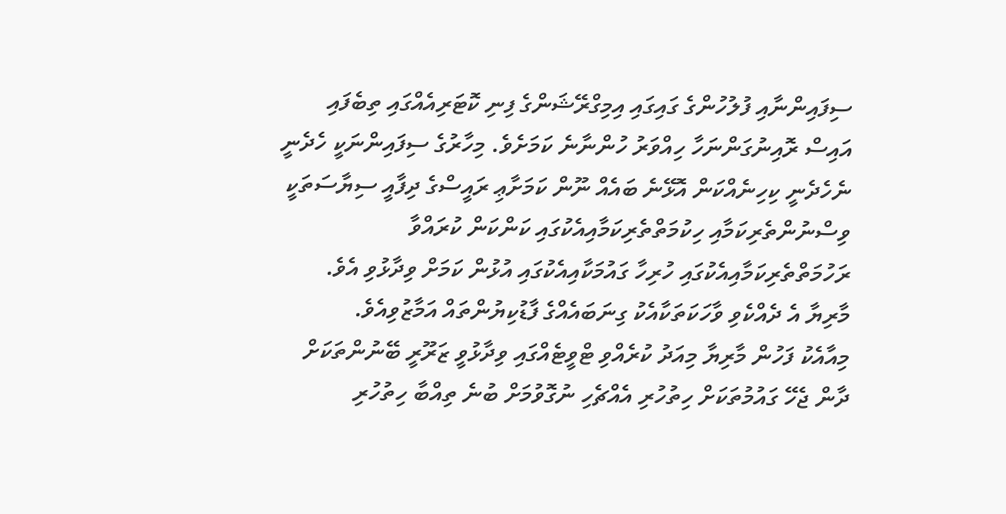ސިފައިންނާއި ފުލުހުންގެ ގައިގައި އިމިގްރޭޝަންގެ ފިނި ކޮޓަރިއެއްގައި ތިބެފައި އައިސް ރޮއިނުގަންނަހާ ހިއްވަރު ހުންނާނެ ކަމަށެވެ. މިހާރުގެ ސިފައިންނަކީ ހެދެނީ ނެހެދެނީ ކިހިނެއްކަން އޮޅޭނެ ބައެއް ނޫން ކަމަށާޢި ރައީސްގެ ދިފާއީ ސިޔާސަތަކީ ވިސްނުންތެރިކަމާއި ހިކުމަތްތެރިކަމާއިއެކުގައި ކަންކަން ކުރައްވާ ރަހުމަތްތެރިކަމާއިއެކުގައި ހުރިހާ ގައުމަކާއިއެކުގައި އުޅުން ކަމަށް ވިދާޅުވި އެވެ.
މާރިޔާ އެ ދެއްކެވި ވާހަކަތަކާއެކު ގިނަބައެއްގެ ފާޑުކިޔުންތައް އަމާޒުވިއެވެ.
މިއާއެކު ފަހުން މާރިޔާ މިއަދު ކުރެއްވި ޓްވީޓެއްގައި ވިދާޅުވީ ޒަރޫރީ ބޭނުންތަކަށް ދާން ޖެހޭ ގައުމުތަކަށް ހިތުހުރި އެއްޗެހި ނުގޮވުމަށް ބުނެ ތިއްބާ ހިތުހުރި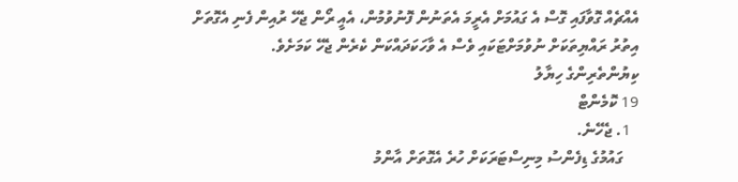އެއްޗެއް ގޮވާފައި ގޮސް އެ ގައުމަށް އެރީމަ އެތަނުން ފޮނުވުމުން، އެއީ ރޯން ޖެހޭ ރުއިން ފެނި އެގޮތަށް އިތުރު ރައްޔިތަކަށް ނުވުމަށްޓަކައި ވެސް އެ ވާހަކަދައްކަން ކެރެން ޖެހޭ ކަމަށެވެ.
ކިޔުންތެރިންގެ ހިޔާލު
19 ކޮމެންޓް
  1. ޖެހޭނެ.
    ގައުމުގެ ޑިފެންސު މިނިސްޓަރަކަށް ހުރެ އެގޮތަށް އާންމު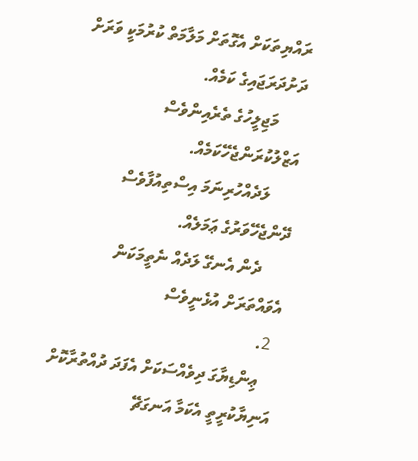ރައްޔިތަކަށް އެގޮތަށް މަލާމަތް ކުރުމަކީ ވަރަށް ދަށުދަރަޖައިގެ ކަމެއް.
      މަޖިލީހުގެ ތެރެއިންވެސް އަޒްލުކުރަންޖެހޭކަމެއް.
      ލަދެއްހުރިނަމަ އިސްތިއުފާވެސް ދޭންޖެހޭވަރުގެ ޢަމަލެއް.
      ދެން އެނގޭ ލަދެއް ނެތީމަކަން އެވައްތަރަށް އުޅެނީވެސް
  2.
    ޢިންޑިޔާގަ ދިވެއްސަކަށް އެފަދަ ދުއްތުރާކޮށް އަނިޔާކުރީތީ އެކަމާ އަނގަޗޭ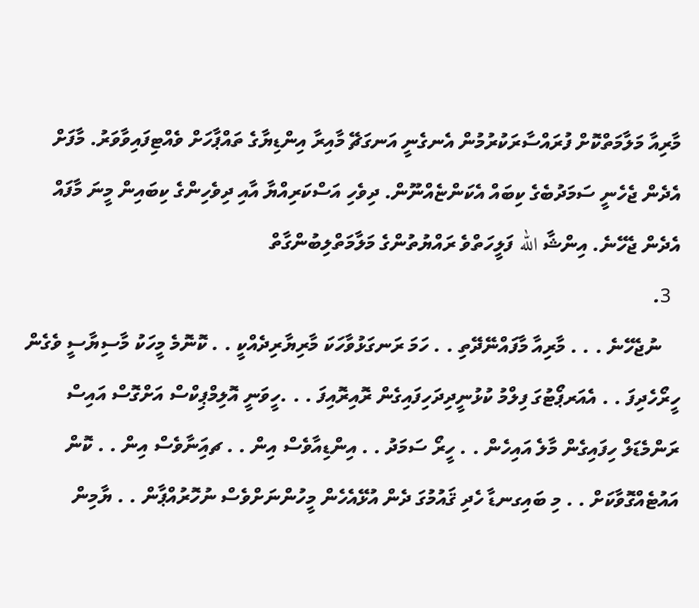މާރިއާ މަލާމަތްކޮށް ފުރައްސާރަކުރުމުން އެނގެނީ އަނގަޗޭ މާއިރާ އިންޑިޔާގެ ތައްޕާހަށް ވެއްޓިފައިވާވަރު. މާފަށް އެދެން ޖެހެނީ ސަމަދުބެގެ ކިބައް އެކަންޏެއްނޫން. ދިވެހި އަސްކަރިއްޔާ އާއި ދިވެހިންގެ ކިބައިން މީނަ މާފައް އެދެން ޖެހޭނެ. އިންޝާ الله ފަލީހަތްވެ ރައްޔުތުންގެ މަލާމަތްލިބުންގާތް
  3.
    ނުޖެހޭނެ . . . މާރިއާ މާފައްނޭދޭތި . . ހަމަ ރަނގަޅުވާހަކަ މާރިޔާރިދެއްކީ . . ކޮނޮމެ މީހަކު މާސިޔާސީ ވެގެން ހީރޯހެދިފަ . . އެއަރޕޯޓުގަ ފިލްމު ކުޅުނީދިދަހިފައިގެން ރޮއިރޮއިފަ . . .ހީވަނީ އޮލިމްޕިކްސް އަށްގޮސް އައިސް ރަންމެޑަލް ހިފައިގެން މާލެ އައިހެން . . ހީރޯ ސަމަދު . . އިންޑިއާވެސް އިން . . ޗއަިނާވެސް އިން . . ކޮން އައުޓެއްގޮވާކަށް . . މި ބައިގނޑާ ހެދި ޤައުމުގަ ދެން އުޅޭއެހެން މީހުންނަށްވެސް ނުހޮރުއްޕާން . . ޔާމިން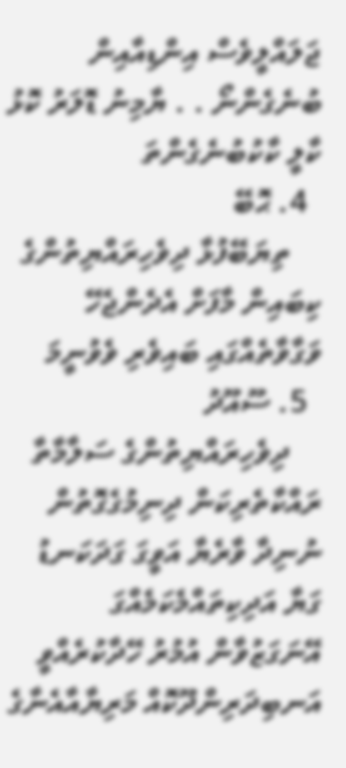ޖަލައްލީވެސް އިންޑިއާއިން ބުނެގެންނޯ . . ޔާމިނު ޑޮލަރު ކޮޅު ކާލީ ކާކުބުނެގެންތަ
  4. ޙޮބޭ
    ތިޔަބޭފުޅާ ދިވެހިރައްޔިތުންގެ ކިބައިން މާފަށް އެދެންޖެހޭ ވަގާވާތެއްގައި ބައިވެރި ވެވުނީމަ
  5. ސޫއޫދު
    ދިވެހިރައްޔިތުންގެ ސަލާމާތާ ރައްކާތެރިކަން ދިނިމުގެގޮތުން ނުނިދާ ވާރެޔާ އަވީގަ ގަދަކަނޑު ގަޔާ އަދިކިތައްމެކަމެއްގަ އޭނަގަޒުވާން އުމުރު ހޭދާކުރެއްވީ އަނބިދަރިންދޫކޮއް މަރިޔާއާއެނާގެ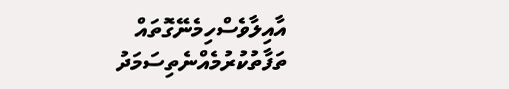އާއިލާވެސްހިމެނޭގޮތައް ތަފާތުކުރުމެއްނެތިސަމަދު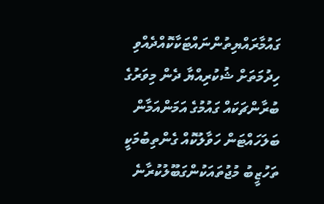ގައުމާރައްޔިތުންނައްޓަކާކޮއްދެއްވި ހިދުމަތަށް ޝުކުރިއްޔާ ދެން މިވަރުގެ ބުރާންޗަކައް ގައުމުގެ އަމަންއަމާން ބަލަހައްޓަން ހަވާލުކޮއް ގެންތިބުމަކީ ތަހުޒީބު މުޖުތައަކުންގަބޫލުކުރާނެ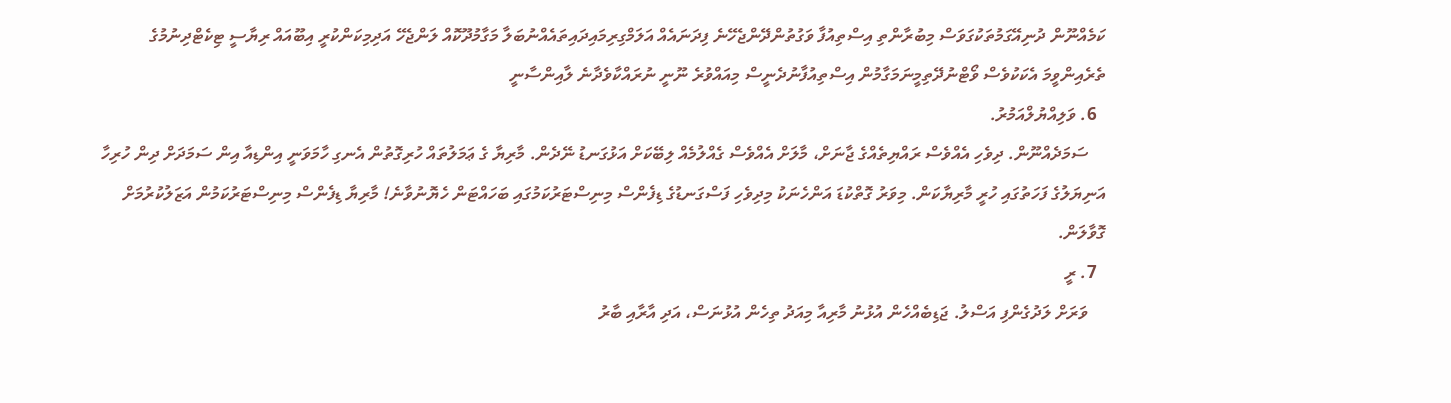ކަމެއްނޫން ދުނިއޭގަމުތަކުގަވަސް މިބުރާންތި އިސްތިއުފާ ވަގުތުންދޭންޖެހޭނެ ފިދަނައެއް އަލަމްގިރިމައިދައިތައެއްނުބަލާ މަގާމުދޫކޮއް ލަންޖެހޭ އަދިމިކަންކުރީ އިބޫއައް ރިޔާސީ ޓިކެޓްދިނުމުގެ ތެރެއިންވީމަ އެކަކުވެސް ވޯޓްނުދޭތިމީނަމަގާމުން އިސްތިއުފާނުދެނީސް މިއައްވުރެ ނޫނީ ނުރައްކާވެދާނެ ލާއިންސާނީ
  6. ވަލިއްޔުލްއަމުރު.
    ސަމަދެއްނޫން. ދިވެހި އެއްވެސް ރައްޔިތެއްގެ ޖާނަށް، މާލަށް އެއްވެސް ގެއްލުމެއް ލިބޭކަށް އަޅުގަނޑު ނޭދެން. މާރިޔާ ގެ ޢަމަލުތައް ހުރިގޮތުން އެނގި ހާމަވަނީ އިންޑިއާ އިން ސަމަދަށް ދިން ހުރިހާ އަނިޔަލުގެ ފަހަތުގައި ހުރީ މާރިޔާކަން. މިވަރު ގޮތްކުޑަ އަންހެނަކު މިދިވެހި ފަސްގަނޑުގެ ޑިފެންސް މިނިސްޓަރުކަމުގައި ބަހައްޓަން ހެޔޮނުވާނެ! މާރިޔާ ޑިފެންސް މިނިސްޓަރުކަމުން އަޒަލުކުރުމަށް ގޮވާލަން.
  7. ރީ
    ވަރަށް ލަދުގެންފި އަސްލު. ޖަޑިބެއްހެން އުޅުނު މާރިއާ މިއަދު ތިހެން އުޅުނަސް، އަދި އާރާއި ބާރު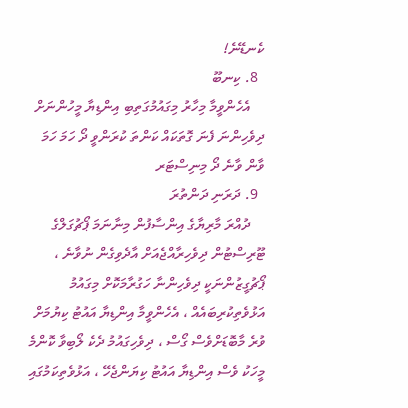ކެނޑޭނެ!
  8. ކިނބޫ
    އެހެންވީމާ މިހާރު މިގައުމުގަތިބި އިންޑިޔާ މީހުންނަށް ދިވެހިންނަ ފެނަ ގޮތަކައް ކަންތަ ކުރަންވީ ދޯ ހަމަ ހަމަ ވާން ވާނެ ދޯ މިނިސްޓަރ
  9. ދަރަނި ދަންތުރަ
    ދުއްރަ މާރިޔާގެ އިންސާފުން މިނާނަމަ ޕޯޗުގަލްގެ ޓޫރިސްޓުން ދިވެހިރާއްޖެއަށް އާދެވިގެން ނުވާނެ ، ޕޯޗުގީޒުންނަކީ ދިވެހިންނާ ހަގުރާމަކޮށް މިގައުމު އަޅުވެތިކުރިބައެއް ، އެހެންވީމާ އިންޑިޔާ އައުޓު ކިޔުމަށް ވުރެ މާބޮޑަށްވެސް ގޯސް ، ދިވެހިގައުމު ދެކެ ލޯބިވާ ކޮންމެ މީހަކު ވެސް އިންޑިޔާ އައުޓު ކިޔަންޖެހޭ ، އަޅުވެތިކަމުގައި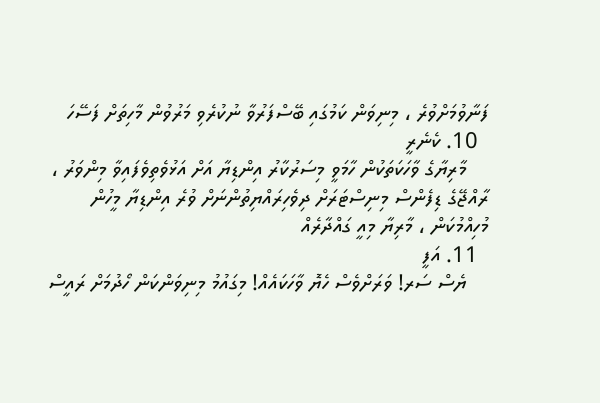ފަނާވުމަށްވުރެ ، މިނިވަން ކަމުގައި ބޭސްފަރުވާ ނުކުރެވި މަރުވުން މާހިތަށް ފަސޭހަ
  10. ކެނެރީ
    މާރިޔާގެ ވާހަކަތަކުން ހާމަވީ މިސަރުކާރު އިންޑިޔާ އަށް އަޅުވެތިވެފައިވާ މިންވަރު ، ރާއްޖޭގެ ޑިފެންސް މިނިސްޓަރަށް ދިވެހިރައްޔިތުންނަށް ވުރެ އިންޑިޔާ މީހުން މުހިއްމުކަން ، މާރިޔާ މިއީ ގައްދާރެއް
  11. އަފީ
    ޔެސް ސަރ! ވަރަށްވެސް ހެޔޮ ވާހަކައެއް! މިގައުމު މިނިވަންކަން ހޯދުމަށް ރައީސް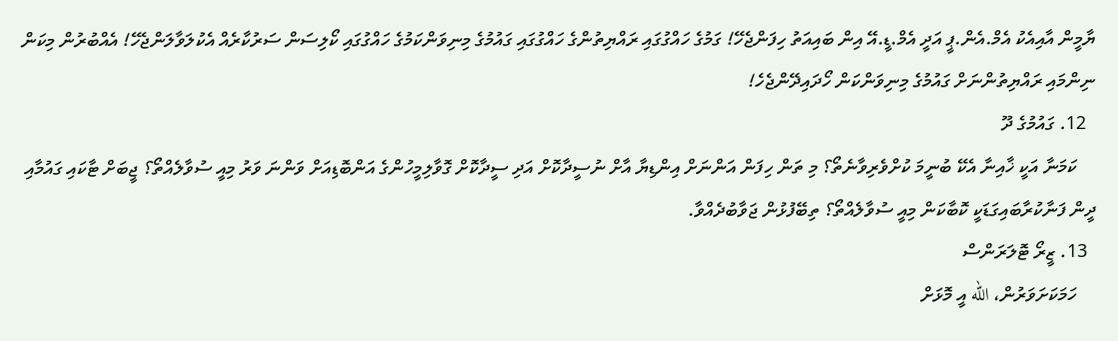ޔާމީން އާއިއެކު އެމް.އެން.ޕީ އަދީ އެމް.ޑީ.އޭ އިން ބައިއަތު ހިފަންޖެހޭ! ގަމުގެ ހައްގުގައި ރައްޔިތުންގެ ހައްގުގައި ގައުމުގެ މިނިވަންކަމުގެ ހައްގުގައި ކޯލިސަން ސަރުކާރެއް އެކުލަވާލަންޖެހޭ! އެއްބުރުން މިކަން ނިންމައި ރައްޔިތުންނަށް ގައުމުގެ މިނިވަންކަން ހޯދައިދޭންޖެހެ!
  12. ގައުމުގެ ދޫ
    ކަމަނާ އަކީ ޚާއިނާ އެކޭ ބުނީމަ ކުށްވެރިވާނެތޯ؟ މި ތަން ހިފަން އަންނަށް އިންޑިޔާ އާށް ނުސީދާކޮށް އަދި ސީދާކޮށް ގޮވާލިމީހުންގެ އަންބޮޑިއަށް ވަންނަ ވަރު މިއީ ސުވާލެއްތޯ؟ ޖީބަށް ޓާކައި ގައުމާއި ދީން ފަނާކުރާބައިގަޑަކީ ކޮބާކަން މިއީ ސުވާލެއްތޯ؟ ތިބޭފުޅުން ޖަވާބުދެއްވާ.
  13. ޒީރޯ ޓޮލަރަންސް
    ހަމަކަށަވަރުން، الله އީ މޮޅަށް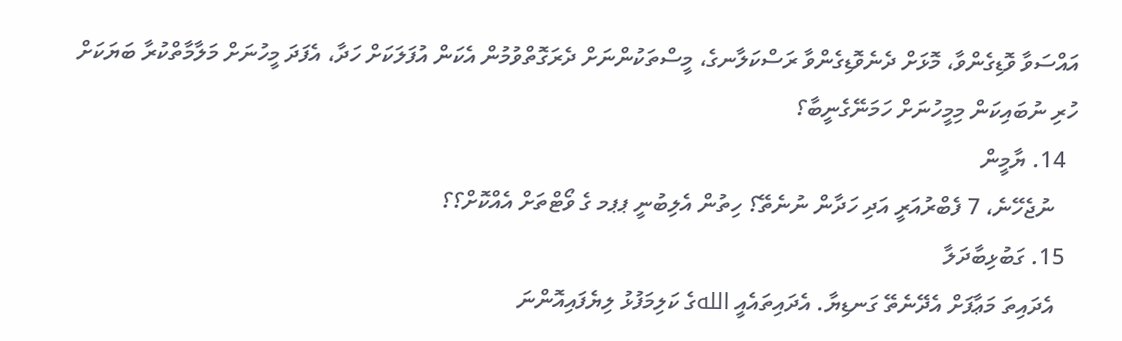އައްސަވާ ވޮޑިގެންވާ، މޮޅަށް ދެނެވޮޑިގެންވާ ރަސްކަލާނގެ، މީސްތަކުންނަށް ދެރަގޮތްވުމުން އެކަން އުފަލަކަށް ހަދާ، އެފަދަ މީހުނަށް މަލާމާތްކުރާ ބަޔަކަށް ހުރި ނުބައިކަން މިމީހުނަށް ހަމަނޭގެނީބާ؟
  14. ޔާމީން
    ނުޖެހޭނެ، 7 ފެބްރުއަރީ އަދި ހަދާން ނުނެތޭ؟ ހިތުން އެލިބުނީ ޕޕމ ގެ ވޯޓްތަށް އެއްކޮށް؟؟
  15. ގަބުޅިބާދަލާ
    އެދައިތަ މަޢާފަށް އެދޭނެތޭ ގަނޑިޔާ. އެދައިތައެއީ اللهގެ ކަލިމަފުޅު ލިޔެފައިއޮންނަ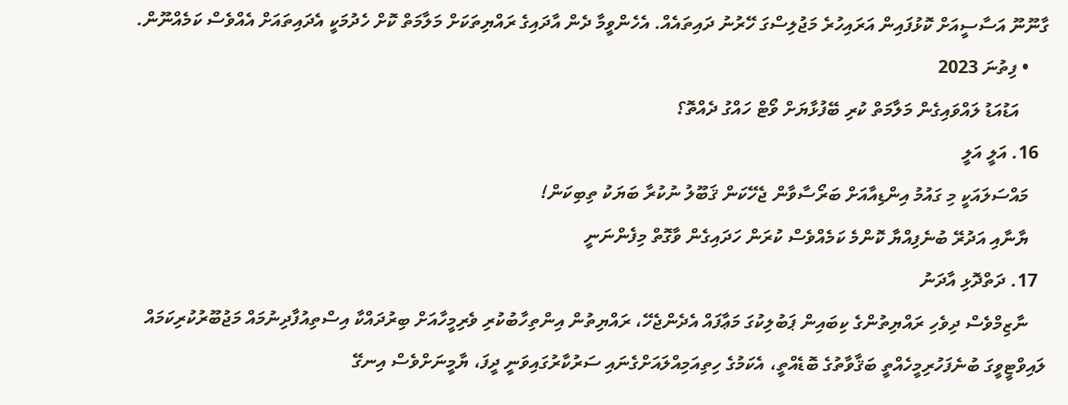ގާނޫނޫ އަސާސީއަށް ކޮޅުފައިން އަރައިހުރެ މަޖުލިސްގަ ހޭރުނު ދައިތައެއް. އެހެންވީމާ ދެން އާދައިގެ ރައްޔިތަކަށް މަލާމަތް ކޮށް ހެދުމަކީ އެދައިތައަށް އެއްވެސް ކަމެއްނޫން.
    • ފިތުނަ 2023
      އަޑުއަޑު ލައްވައިގެން މަލާމަތް ކުރި ބޭފުޅާޔަށް ވޯޓް ހައްގު ދެއްތޮ؟
  16. އަލީ އަލީ
    މައްސަލައަކީ މި ގައުމު އިންޑިއާއަށް ބަރޯސާވާން ޖެހޭކަން ޤަބޫލު ނުކުރާ ބަޔަކު ތިބިކަން!
    ޔާނާއި އަދުރޭ ބުނެފިއްޔާ ކޮންމެ ކަމެއްވެސް ކުރަން ހަދައިގެން ވާގޮތް މިފެންނަނީ
  17. ދަތްދޮޅި އާދަނު
    ނާޒިމްވެސް ދިވެހި ރައްޔިތުންގެ ކިބައިން ޕަބުލިކުގަ މަޢާފައް އެދެންޖެހޭ، ރައްޔިތުން އިންތިހާބުކުރި ވެރިމީހާއަށް ބިރުދައްކާ އިސްތިއުފާދިނުމައް މަޖުބޫރުކުރިކަމައް ލައިވްޓީވީގަ ބުނެފަހުރިމީހެއްތީ ބަޤާވާތުގެ ބޮޑެއްތީ، އެކަމުގެ ހިތިއަމިއްލައަށްގެނައި ސަރުކާރުގައިވަނީ ދީފަ، ޔާމީނަށްވެސް އިނގޭ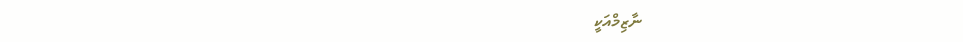ނާޒިމްއަކީ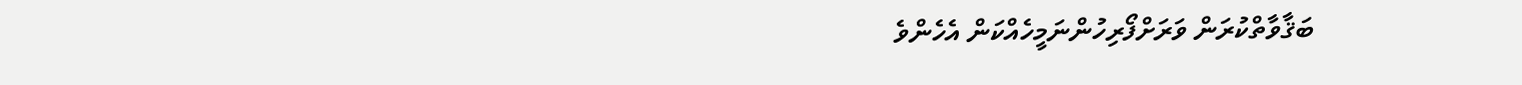ބަޤާވާތްކުރަން ވަރަށްފޯރިހުންނަމީހެއްކަން އެހެންވެ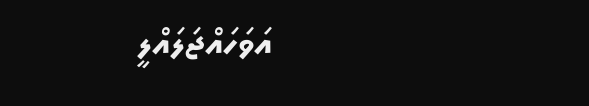އަވަހައްޖަލައްލީ